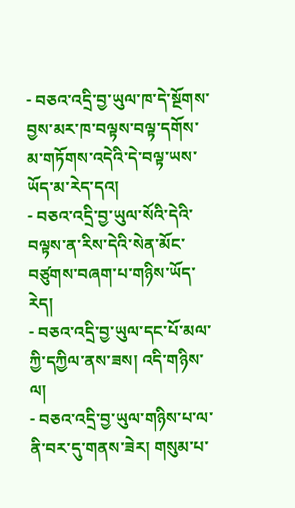- བཅའ་འདྲི་བྱ་ཡུལ་ཁ་དེ་སྔོགས་བྱས་མར་ཁ་བལྟས་བལྟ་དགོས་མ་གཏོགས་འདེའི་དེ་བལྟ་ཡས་ཡོད་མ་རེད་དའ།
- བཅའ་འདྲི་བྱ་ཡུལ་སོའི་དེའི་བལྟས་ན་རིས་དེའི་སེན་མོང་བཙུགས་བཞག་པ་གཉིས་ཡོད་རེད།
- བཅའ་འདྲི་བྱ་ཡུལ་དང་པོ་མལ་ཀྱི་དཀྱིལ་ནས་ཟས། འདི་གཉིས་ལ།
- བཅའ་འདྲི་བྱ་ཡུལ་གཉིས་པ་ལ་ནི་བར་དུ་གནས་ཟེར། གསུམ་པ་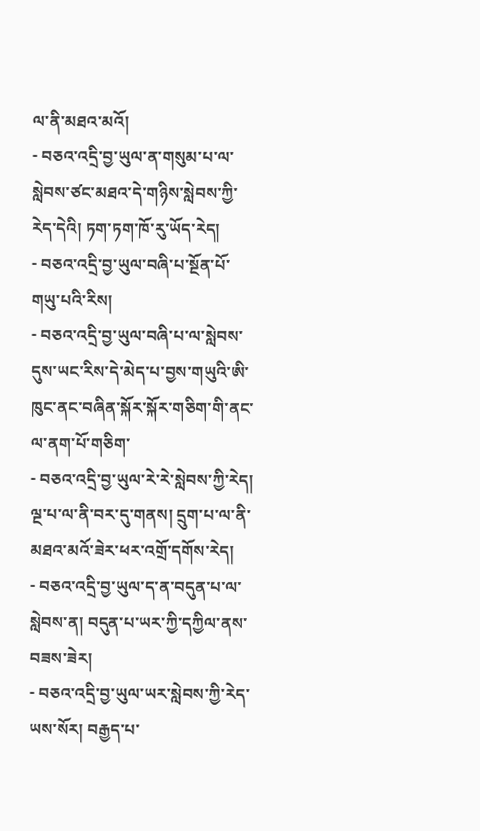ལ་ནི་མཐའ་མའོ།
- བཅའ་འདྲི་བྱ་ཡུལ་ན་གསུམ་པ་ལ་སླེབས་ཙང་མཐའ་དེ་གཉིས་སླེབས་ཀྱི་རེད་དེའི། ཏག་ཏག་ཁོ་རུ་ཡོད་རེད།
- བཅའ་འདྲི་བྱ་ཡུལ་བཞི་པ་སྔོན་པོ་གཡུ་པའི་རིས།
- བཅའ་འདྲི་བྱ་ཡུལ་བཞི་པ་ལ་སླེབས་དུས་ཡང་རིས་དེ་མེད་པ་བྱས་གཡུའི་ཨི་ཁུང་ནང་བཞིན་སྐོར་སྐོར་གཅིག་གི་ནང་ལ་ནག་པོ་གཅིག་
- བཅའ་འདྲི་བྱ་ཡུལ་རེ་རེ་སླེབས་ཀྱི་རེད། ལྔ་པ་ལ་ནི་བར་དུ་གནས། དྲུག་པ་ལ་ནི་མཐའ་མའོ་ཟེར་ཕར་འགྲོ་དགོས་རེད།
- བཅའ་འདྲི་བྱ་ཡུལ་ད་ན་བདུན་པ་ལ་སླེབས་ན། བདུན་པ་ཡར་ཀྱི་དཀྱིལ་ནས་བཟས་ཟེར།
- བཅའ་འདྲི་བྱ་ཡུལ་ཡར་སླེབས་ཀྱི་རེད་ཡས་སོར། བརྒྱད་པ་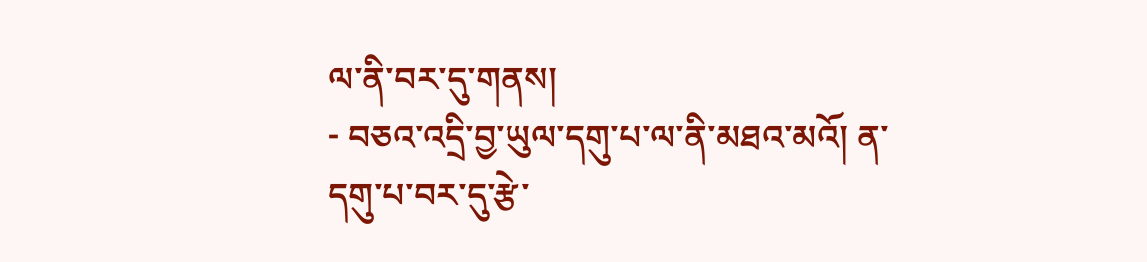ལ་ནི་བར་དུ་གནས།
- བཅའ་འདྲི་བྱ་ཡུལ་དགུ་པ་ལ་ནི་མཐའ་མའོ། ན་དགུ་པ་བར་དུ་རྩེ་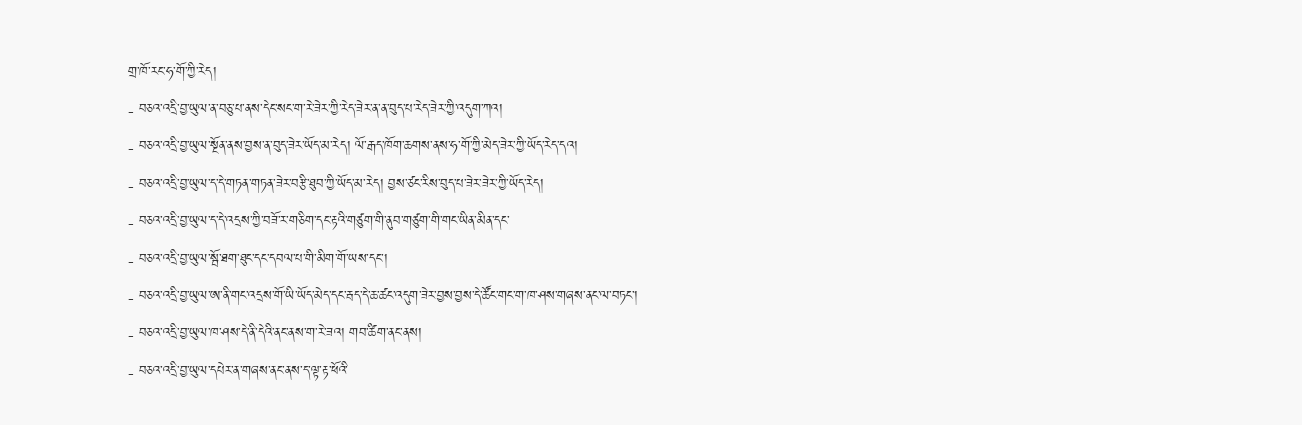གྲ་ཁོ་རང་ཧ་གོ་ཀྱི་རེད།
- བཅའ་འདྲི་བྱ་ཡུལ་ན་བཅུ་པ་ནས་དེང་སང་ག་རེ་ཟེར་ཀྱི་རེད་ཟེར་ན་ན་བུད་པ་རེད་ཟེར་ཀྱི་འདུག་ཀའ།
- བཅའ་འདྲི་བྱ་ཡུལ་སྔོན་ནས་བྱས་ན་བུད་ཟེར་ཡོད་མ་རེད། ལོ་རྒད་ཁོག་ཆགས་ནས་ཧ་གོ་ཀྱི་མེད་ཟེར་ཀྱི་ཡོད་རེད་དའ།
- བཅའ་འདྲི་བྱ་ཡུལ་ད་དེ་གཏན་གཏན་ཟེར་བརྩི་ཐུབ་ཀྱི་ཡོད་མ་རེད། བྱས་ཙང་རིས་བུད་པ་ཟེར་ཟེར་ཀྱི་ཡོད་རེད།
- བཅའ་འདྲི་བྱ་ཡུལ་ད་དེ་འདྲས་ཀྱི་བཟོ་ར་གཅིག་དང་རྟའི་གཙུག་གི་ནུབ་གཙུག་གི་གང་ཡིན་མིན་དང་
- བཅའ་འདྲི་བྱ་ཡུལ་སྦོ་ཐག་ཐུང་དང་དབལ་པ་གི་མིག་གོ་ཡས་དང་།
- བཅའ་འདྲི་བྱ་ཡུལ་ཨ་ནི་གང་འདྲས་གོ་ཡི་ཡོད་མེད་དང་རྦད་དེ་ཆ་ཚང་འདུག་ཟེར་བྱས་བྱས་དེ་ཚོང་གང་ག་ཁ་ཤས་གཞས་ནང་ལ་བཏང་།
- བཅའ་འདྲི་བྱ་ཡུལ་ཁ་ཤས་དེ་ནི་དེའི་ནང་ནས་ག་རེ་ཟའ། གབ་ཚིག་ནང་ནས།
- བཅའ་འདྲི་བྱ་ཡུལ་དཔེར་ན་གཞས་ནང་ནས་ད་ལྟ་རྟ་ཕོའི་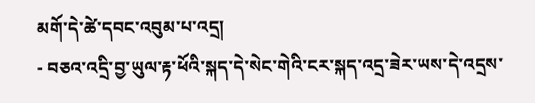མགོ་དེ་ཚེ་དབང་འབུམ་པ་འདྲ།
- བཅའ་འདྲི་བྱ་ཡུལ་རྟ་ཕོའི་སྐད་དེ་སེང་གེའི་ངར་སྐད་འདྲ་ཟེར་ཡས་དེ་འདྲས་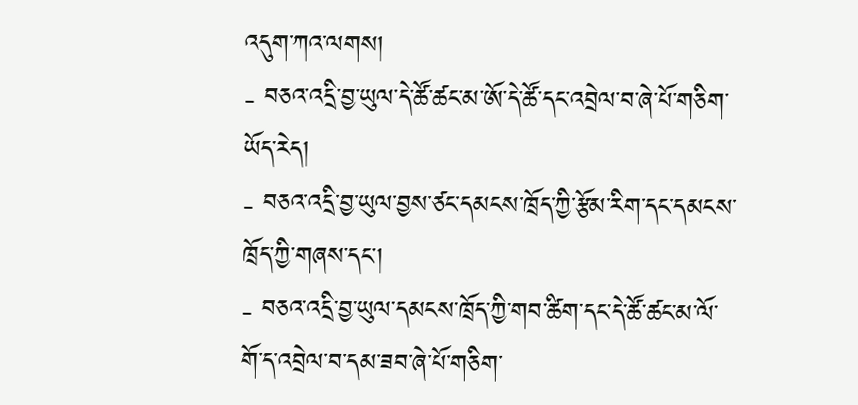འདུག་ཀའ་ལགས།
- བཅའ་འདྲི་བྱ་ཡུལ་དེ་ཚོ་ཚང་མ་ཨོ་དེ་ཚོ་དང་འབྲེལ་བ་ཞེ་པོ་གཅིག་ཡོད་རེད།
- བཅའ་འདྲི་བྱ་ཡུལ་བྱས་ཙང་དམངས་ཁྲོད་ཀྱི་རྩོམ་རིག་དང་དམངས་ཁྲོད་ཀྱི་གཞས་དང་།
- བཅའ་འདྲི་བྱ་ཡུལ་དམངས་ཁྲོད་ཀྱི་གབ་ཚིག་དང་དེ་ཚོ་ཚང་མ་ལོ་གོ་ད་འབྲེལ་བ་དམ་ཟབ་ཞེ་པོ་གཅིག་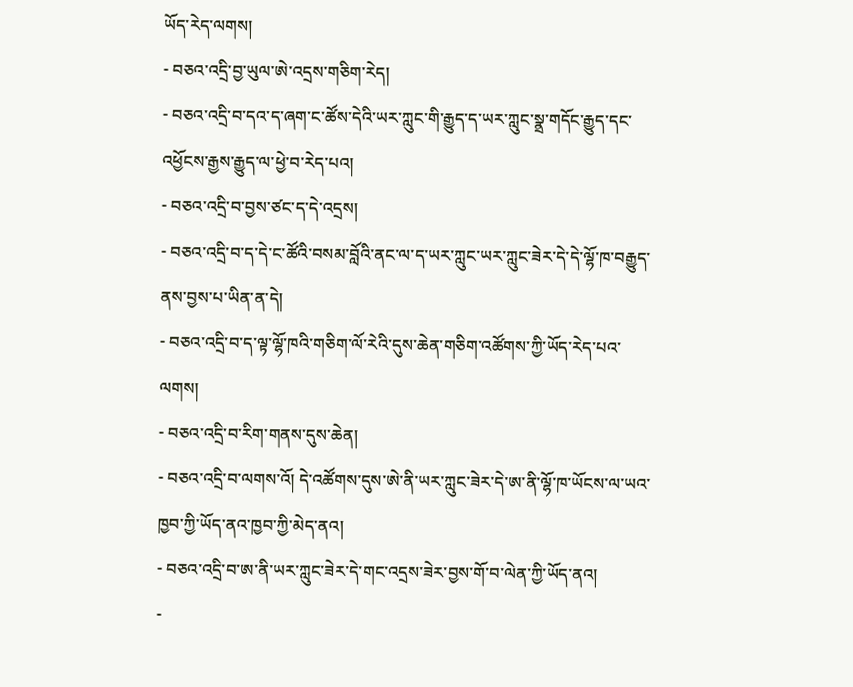ཡོད་རེད་ལགས།
- བཅའ་འདྲི་བྱ་ཡུལ་ཨེ་འདྲས་གཅིག་རེད།
- བཅའ་འདྲི་བ་དའ་ད་ཞག་ང་ཚོས་དེའི་ཡར་ཀླུང་གི་རྒྱུད་ད་ཡར་ཀླུང་སྣྲ་གདོང་རྒྱུད་དང་འཕྱོངས་རྒྱས་རྒྱུད་ལ་ཕྱེ་བ་རེད་པའ།
- བཅའ་འདྲི་བ་བྱས་ཙང་ད་དེ་འདྲས།
- བཅའ་འདྲི་བ་ད་དེ་ང་ཚོའི་བསམ་བློའི་ནང་ལ་ད་ཡར་ཀླུང་ཡར་ཀླུང་ཟེར་དེ་དེ་ལྷོ་ཁ་བརྒྱུད་ནས་བྱས་པ་ཡིན་ན་དེ།
- བཅའ་འདྲི་བ་ད་ལྟ་ལྷོ་ཁའི་གཅིག་ལོ་རེའི་དུས་ཆེན་གཅིག་འཚོགས་ཀྱི་ཡོད་རེད་པའ་ལགས།
- བཅའ་འདྲི་བ་རིག་གནས་དུས་ཆེན།
- བཅའ་འདྲི་བ་ལགས་འོ། དེ་འཚོགས་དུས་ཨེ་ནི་ཡར་ཀླུང་ཟེར་དེ་ཨ་ནི་ལྷོ་ཁ་ཡོངས་ལ་ཡའ་ཁྱབ་ཀྱི་ཡོད་ནའ་ཁྱབ་ཀྱི་མེད་ནའ།
- བཅའ་འདྲི་བ་ཨ་ནི་ཡར་ཀླུང་ཟེར་དེ་གང་འདྲས་ཟེར་བྱས་གོ་བ་ལེན་ཀྱི་ཡོད་ནའ།
-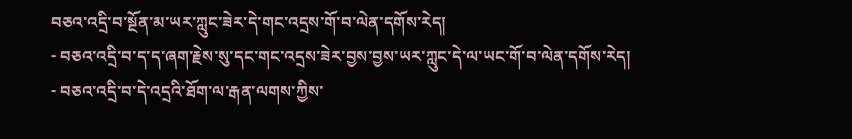བཅའ་འདྲི་བ་སྔོན་མ་ཡར་ཀླུང་ཟེར་དེ་གང་འདྲས་གོ་བ་ལེན་དགོས་རེད།
- བཅའ་འདྲི་བ་ད་ད་ཞག་རྗེས་སུ་དང་གང་འདྲས་ཟེར་བྱས་བྱས་ཡར་ཀླུང་དེ་ལ་ཡང་གོ་བ་ལེན་དགོས་རེད།
- བཅའ་འདྲི་བ་དེ་འདྲའི་ཐོག་ལ་རྒན་ལགས་ཀྱིས་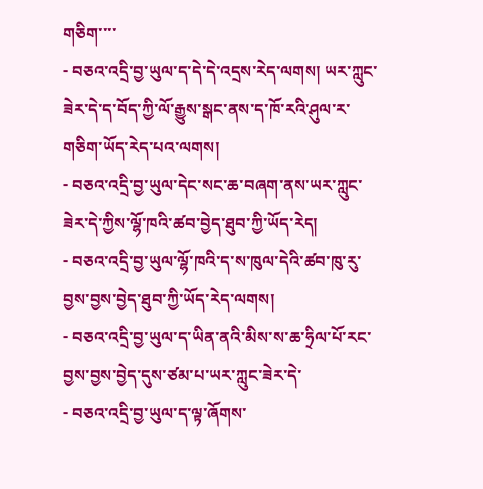གཅིག་་་་
- བཅའ་འདྲི་བྱ་ཡུལ་ད་དེ་དེ་འདྲས་རེད་ལགས། ཡར་ཀླུང་ཟེར་དེ་ད་བོད་ཀྱི་ལོ་རྒྱུས་སྒང་ནས་ད་ཁོ་རའི་ཤུལ་ར་གཅིག་ཡོད་རེད་པའ་ལགས།
- བཅའ་འདྲི་བྱ་ཡུལ་དེང་སང་ཆ་བཞག་ནས་ཡར་ཀླུང་ཟེར་དེ་ཀྱིས་ལྷོ་ཁའི་ཚབ་བྱེད་ཐུབ་ཀྱི་ཡོད་རེད།
- བཅའ་འདྲི་བྱ་ཡུལ་ལྷོ་ཁའི་ད་ས་ཁུལ་དེའི་ཚབ་ཁུ་རུ་བྱས་བྱས་བྱེད་ཐུབ་ཀྱི་ཡོད་རེད་ལགས།
- བཅའ་འདྲི་བྱ་ཡུལ་ད་ཡིན་ནའི་མིས་ས་ཆ་ཧྲིལ་པོ་རང་བྱས་བྱས་བྱེད་དུས་ཙམ་པ་ཡར་ཀླུང་ཟེར་དེ་
- བཅའ་འདྲི་བྱ་ཡུལ་ད་ལྟ་ཞོགས་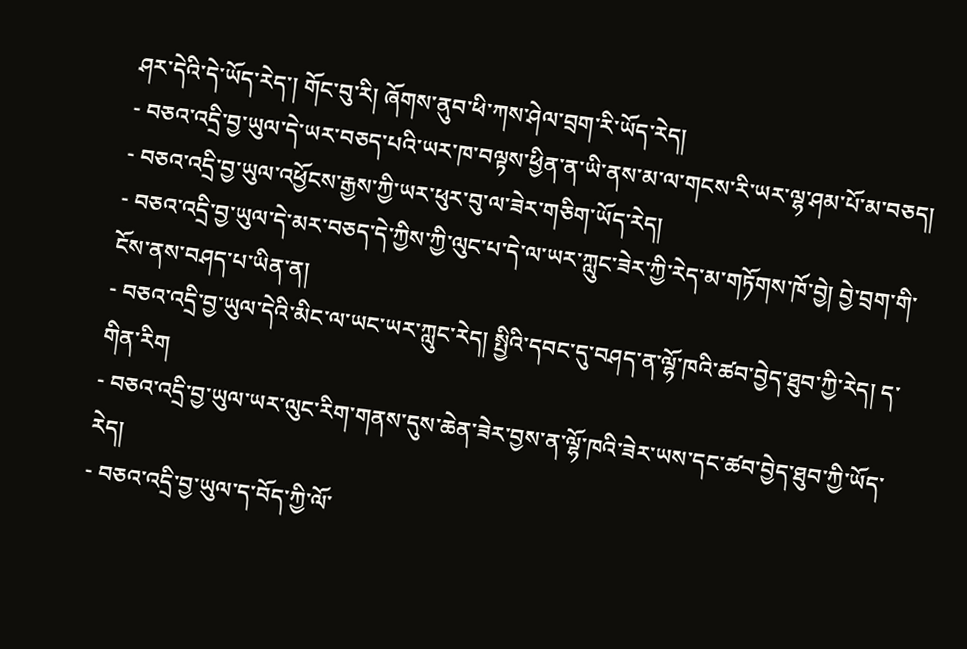ཤར་དེའི་དེ་ཡོད་རེད་། གོང་བུ་རི། ཞོགས་ནུབ་ཕི་ཀས་ཤེལ་བྲག་རི་ཡོད་རེད།
- བཅའ་འདྲི་བྱ་ཡུལ་དེ་ཡར་བཅད་པའི་ཡར་ཁ་བལྟས་ཕྱིན་ན་ཡི་ནས་མ་ལ་གངས་རི་ཡར་ལྷ་ཤམ་པོ་མ་བཅད།
- བཅའ་འདྲི་བྱ་ཡུལ་འཕྱོངས་རྒྱས་ཀྱི་ཡར་ཕུར་བུ་ལ་ཟེར་གཅིག་ཡོད་རེད།
- བཅའ་འདྲི་བྱ་ཡུལ་དེ་མར་བཅད་དེ་ཀྱིས་ཀྱི་ལུང་པ་དེ་ལ་ཡར་ཀླུང་ཟེར་ཀྱི་རེད་མ་གཏོགས་ཁོ་བྱེ། བྱེ་བྲག་གི་ངོས་ནས་བཤད་པ་ཡིན་ན།
- བཅའ་འདྲི་བྱ་ཡུལ་དེའི་མིང་ལ་ཡང་ཡར་ཀླུང་རེད། སྤྱིའི་དབང་དུ་བཤད་ན་ལྷོ་ཁའི་ཚབ་བྱེད་ཐུབ་ཀྱི་རེད། ད་གིན་རིག
- བཅའ་འདྲི་བྱ་ཡུལ་ཡར་ལུང་རིག་གནས་དུས་ཆེན་ཟེར་བྱས་ན་ལྷོ་ཁའི་ཟེར་ཡས་དང་ཚབ་བྱེད་ཐུབ་ཀྱི་ཡོད་རེད།
- བཅའ་འདྲི་བྱ་ཡུལ་ད་བོད་ཀྱི་ལོ་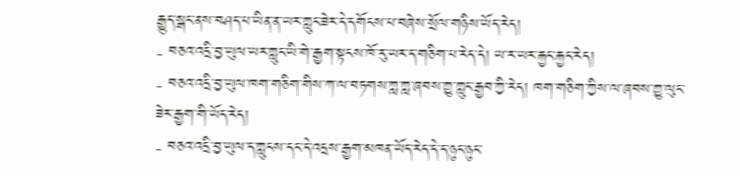རྒྱུད་སྒང་ནས་བཤད་པ་ཡིན་ན་ཡར་ཀླུང་ཟེར་དེ་དགོངས་པ་བཞེས་སྲོལ་གཉིས་ཡོད་རེད།
- བཅའ་འདྲི་བྱ་ཡུལ་ཡར་ཀླུང་ཡི་གེ་རྒྱག་སྟངས་ཁོ་རུ་ཡར་ད་གཅིག་པ་རེད་དེ། ཡ་ར་ཡར་རྐྱང་རྐྱང་རེད།
- བཅའ་འདྲི་བྱ་ཡུལ་ཁག་གཅིག་གིས་ཀ་ལ་བཏགས་ཀླ་ཀླ་ཞབས་ཀྱུ་ཀླུང་རྒྱབ་ཀྱི་རེད། ཁག་གཅིག་ཀྱིས་ལ་ཞབས་ཀྱུ་ལུང་ཟེར་རྒྱག་གི་ཡོད་རེད།
- བཅའ་འདྲི་བྱ་ཡུལ་ད་ཀླུངས་དང་དེ་འདྲས་རྒྱག་མཁན་ཡོད་རེད་དེ་ད་ཉུང་ཉུང་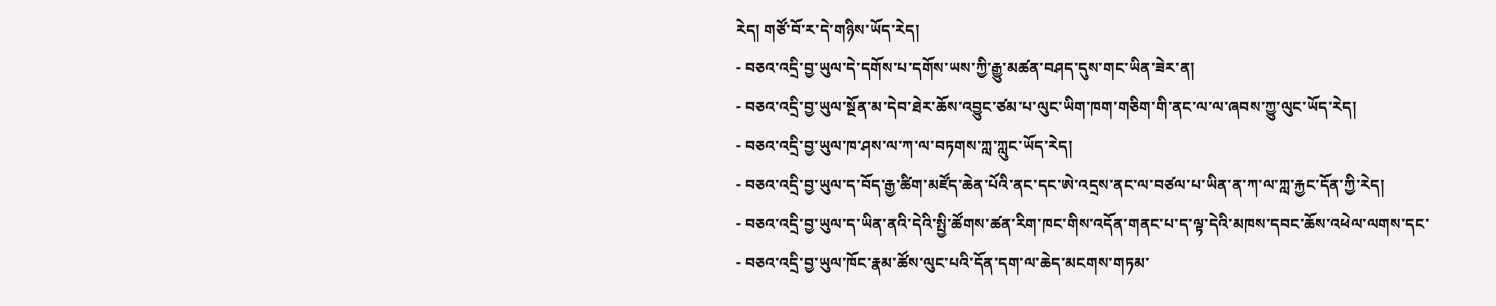རེད། གཙོ་བོ་ར་དེ་གཉིས་ཡོད་རེད།
- བཅའ་འདྲི་བྱ་ཡུལ་དེ་དགོས་པ་དགོས་ཡས་ཀྱི་རྒྱུ་མཚན་བཤད་དུས་གང་ཡིན་ཟེར་ན།
- བཅའ་འདྲི་བྱ་ཡུལ་སྔོན་མ་དེབ་ཐེར་ཆོས་འབྱུང་ཙམ་པ་ལུང་ཡིག་ཁག་གཅིག་གི་ནང་ལ་ལ་ཞབས་ཀྱུ་ལུང་ཡོད་རེད།
- བཅའ་འདྲི་བྱ་ཡུལ་ཁ་ཤས་ལ་ཀ་ལ་བཏགས་ཀླ་ཀླུང་ཡོད་རེད།
- བཅའ་འདྲི་བྱ་ཡུལ་ད་བོད་རྒྱ་ཚིག་མཛོད་ཆེན་པོའི་ནང་དང་ཨེ་འདྲས་ནང་ལ་བཙལ་པ་ཡིན་ན་ཀ་ལ་ཀླ་རྐྱང་དོན་ཀྱི་རེད།
- བཅའ་འདྲི་བྱ་ཡུལ་ད་ཡིན་ནའི་དེའི་སྤྱི་ཚོགས་ཚན་རིག་ཁང་གིས་འདོན་གནང་པ་ད་ལྟ་དེའི་མཁས་དབང་ཆོས་འཕེལ་ལགས་དང་
- བཅའ་འདྲི་བྱ་ཡུལ་ཁོང་རྣམ་ཚོས་ལུང་པའི་དོན་དག་ལ་ཆེད་མངགས་གཏམ་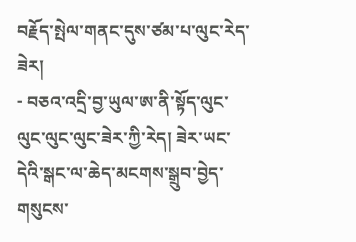བརྗོད་སྤེལ་གནང་དུས་ཙམ་པ་ལུང་རེད་ཟེར།
- བཅའ་འདྲི་བྱ་ཡུལ་ཨ་ནི་སྟོད་ལུང་ལུང་ལུང་ལུང་ཟེར་ཀྱི་རེད། ཟེར་ཡང་དེའི་སྒང་ལ་ཆེད་མངགས་སྒྲུབ་བྱེད་གསུངས་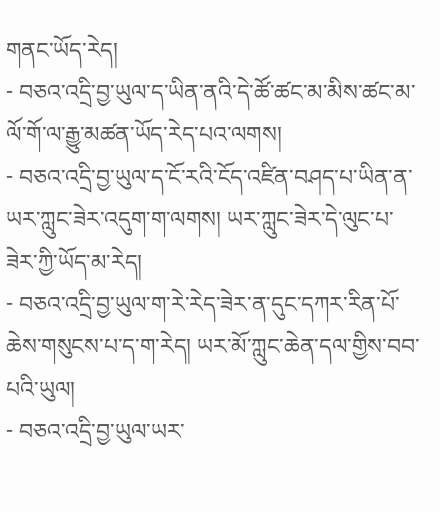གནང་ཡོད་རེད།
- བཅའ་འདྲི་བྱ་ཡུལ་ད་ཡིན་ནའི་དེ་ཚོ་ཚང་མ་མིས་ཚང་མ་ལོ་གོ་ལ་རྒྱུ་མཚན་ཡོད་རེད་པའ་ལགས།
- བཅའ་འདྲི་བྱ་ཡུལ་ད་ངོ་རའི་ངོད་འཛིན་བཤད་པ་ཡིན་ན་ཡར་ཀླུང་ཟེར་འདུག་ག་ལགས། ཡར་ཀླུང་ཟེར་དེ་ལུང་པ་ཟེར་ཀྱི་ཡོད་མ་རེད།
- བཅའ་འདྲི་བྱ་ཡུལ་ག་རེ་རེད་ཟེར་ན་དུང་དཀར་རིན་པོ་ཆེས་གསུངས་པ་ད་ག་རེད། ཡར་མོ་ཀླུང་ཆེན་དལ་གྱིས་བབ་པའི་ཡུལ།
- བཅའ་འདྲི་བྱ་ཡུལ་ཡར་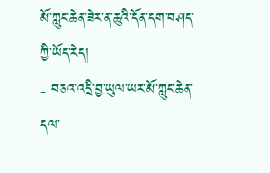མོ་ཀླུང་ཆེན་ཟེར་ན་ཆུའི་དོན་དག་བཤད་ཀྱི་ཡོད་རེད།
- བཅའ་འདྲི་བྱ་ཡུལ་ཡར་མོ་ཀླུང་ཆེན་དལ་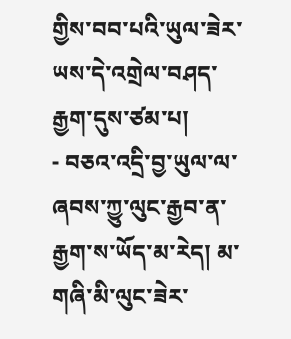གྱིས་བབ་པའི་ཡུལ་ཟེར་ཡས་དེ་འགྲེལ་བཤད་རྒྱག་དུས་ཙམ་པ།
- བཅའ་འདྲི་བྱ་ཡུལ་ལ་ཞབས་ཀྱུ་ལུང་རྒྱབ་ན་རྒྱག་ས་ཡོད་མ་རེད། མ་གཞི་མི་ལུང་ཟེར་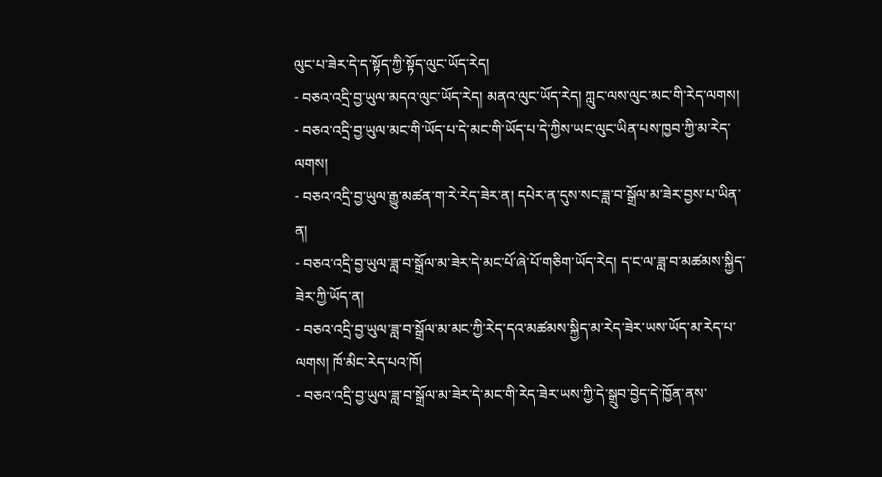ལུང་པ་ཟེར་དེ་ད་སྟོད་ཀྱི་སྟོད་ལུང་ཡོད་རེད།
- བཅའ་འདྲི་བྱ་ཡུལ་མདའ་ལུང་ཡོད་རེད། མནའ་ལུང་ཡོད་རེད། ཀླུང་ལས་ལུང་མང་གི་རེད་ལགས།
- བཅའ་འདྲི་བྱ་ཡུལ་མང་གི་ཡོད་པ་དེ་མང་གི་ཡོད་པ་དེ་ཀྱིས་ཡང་ལུང་ཡིན་པས་ཁྱབ་ཀྱི་མ་རེད་ལགས།
- བཅའ་འདྲི་བྱ་ཡུལ་རྒྱུ་མཚན་ག་རེ་རེད་ཟེར་ན། དཔེར་ན་དུས་སང་ཟླ་བ་སྒྲོལ་མ་ཟེར་བྱས་པ་ཡིན་ན།
- བཅའ་འདྲི་བྱ་ཡུལ་ཟླ་བ་སྒྲོལ་མ་ཟེར་དེ་མང་པོ་ཞེ་པོ་གཅིག་ཡོད་རེད། ད་ང་ལ་ཟླ་བ་མཚམས་སྐྱིད་ཟེར་ཀྱི་ཡོད་ན།
- བཅའ་འདྲི་བྱ་ཡུལ་ཟླ་བ་སྒྲོལ་མ་མང་ཀྱི་རེད་དའ་མཚམས་སྐྱིད་མ་རེད་ཟེར་ཡས་ཡོད་མ་རེད་པ་ལགས། ཁོ་མིང་རེད་པའ་ཁོ།
- བཅའ་འདྲི་བྱ་ཡུལ་ཟླ་བ་སྒྲོལ་མ་ཟེར་དེ་མང་གི་རེད་ཟེར་ཡས་ཀྱི་དེ་སྒྲུབ་བྱེད་དེ་ཁྱོན་ནས་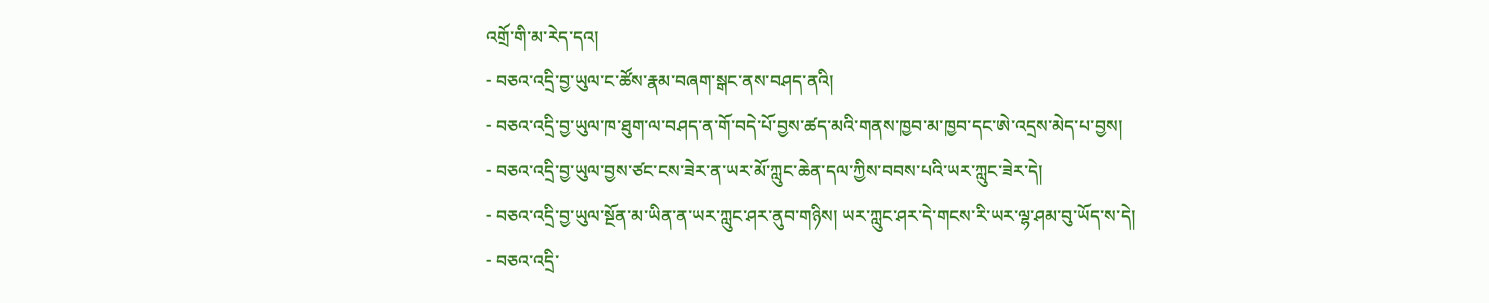འགྲོ་གི་མ་རེད་དའ།
- བཅའ་འདྲི་བྱ་ཡུལ་ང་ཚོས་རྣམ་བཞག་སྒང་ནས་བཤད་ནའི།
- བཅའ་འདྲི་བྱ་ཡུལ་ཁ་ཐུག་ལ་བཤད་ན་གོ་བདེ་པོ་བྱས་ཚད་མའི་གནས་ཁྱབ་མ་ཁྱབ་དང་ཨེ་འདྲས་མེད་པ་བྱས།
- བཅའ་འདྲི་བྱ་ཡུལ་བྱས་ཙང་ངས་ཟེར་ན་ཡར་མོ་ཀླུང་ཆེན་དལ་ཀྱིས་བབས་པའི་ཡར་ཀླུང་ཟེར་དེ།
- བཅའ་འདྲི་བྱ་ཡུལ་སྔོན་མ་ཡིན་ན་ཡར་ཀླུང་ཤར་ནུབ་གཉིས། ཡར་ཀླུང་ཤར་དེ་གངས་རི་ཡར་ལྷ་ཤམ་བུ་ཡོད་ས་དེ།
- བཅའ་འདྲི་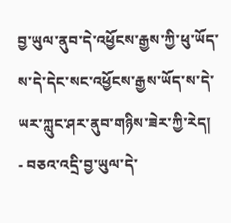བྱ་ཡུལ་ནུབ་དེ་འཕྱོངས་རྒྱས་ཀྱི་ཕུ་ཡོད་ས་དེ་དེང་སང་འཕྱོངས་རྒྱས་ཡོད་ས་དེ་ཡར་ཀླུང་ཤར་ནུབ་གཉིས་ཟེར་ཀྱི་རེད།
- བཅའ་འདྲི་བྱ་ཡུལ་དེ་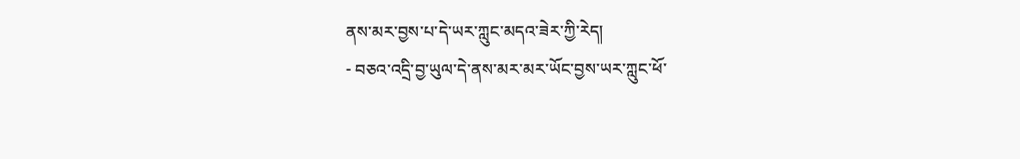ནས་མར་བྱས་པ་དེ་ཡར་ཀླུང་མདའ་ཟེར་ཀྱི་རེད།
- བཅའ་འདྲི་བྱ་ཡུལ་དེ་ནས་མར་མར་ཡོང་བྱས་ཡར་ཀླུང་ཕོ་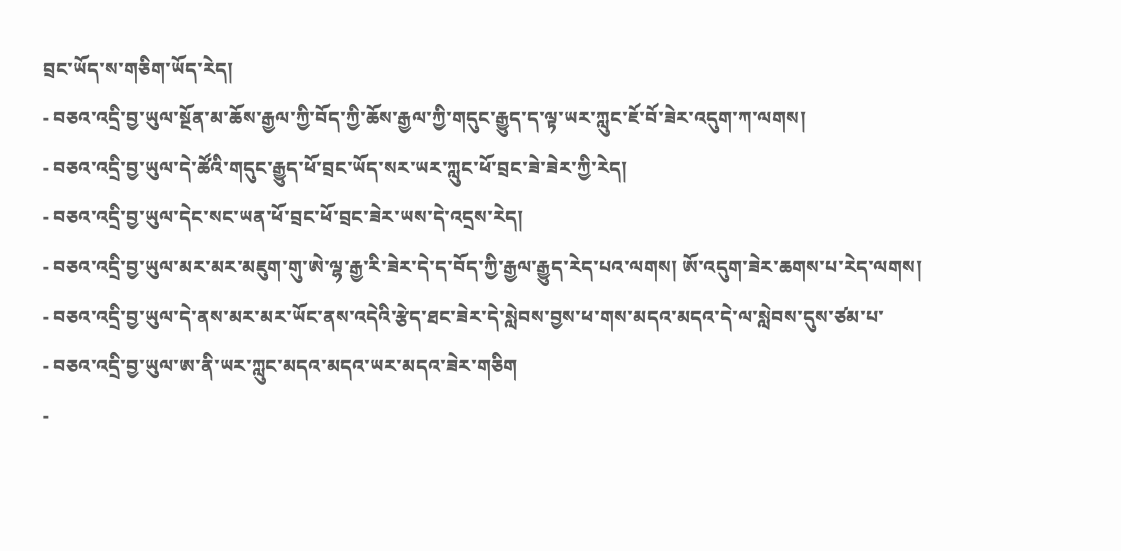བྲང་ཡོད་ས་གཅིག་ཡོད་རེད།
- བཅའ་འདྲི་བྱ་ཡུལ་སྔོན་མ་ཆོས་རྒྱལ་ཀྱི་བོད་ཀྱི་ཆོས་རྒྱལ་ཀྱི་གདུང་རྒྱུད་ད་ལྟ་ཡར་ཀླུང་ཇོ་བོ་ཟེར་འདུག་ཀ་ལགས།
- བཅའ་འདྲི་བྱ་ཡུལ་དེ་ཚོའི་གདུང་རྒྱུད་ཕོ་བྲང་ཡོད་སར་ཡར་ཀླུང་ཕོ་བྲང་ཟེ་ཟེར་ཀྱི་རེད།
- བཅའ་འདྲི་བྱ་ཡུལ་དེང་སང་ཡན་ཕོ་བྲང་ཕོ་བྲང་ཟེར་ཡས་དེ་འདྲས་རེད།
- བཅའ་འདྲི་བྱ་ཡུལ་མར་མར་མཇུག་གུ་ཨེ་ལྷ་རྒྱ་རི་ཟེར་དེ་ད་བོད་ཀྱི་རྒྱལ་རྒྱུད་རེད་པའ་ལགས། ཨོ་འདུག་ཟེར་ཆགས་པ་རེད་ལགས།
- བཅའ་འདྲི་བྱ་ཡུལ་དེ་ནས་མར་མར་ཡོང་ནས་འདེའི་རྩེད་ཐང་ཟེར་དེ་སླེབས་བྱས་ཕ་གས་མདའ་མདའ་དེ་ལ་སླེབས་དུས་ཙམ་པ་
- བཅའ་འདྲི་བྱ་ཡུལ་ཨ་ནི་ཡར་ཀླུང་མདའ་མདའ་ཡར་མདའ་ཟེར་གཅིག
-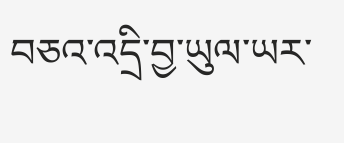བཅའ་འདྲི་བྱ་ཡུལ་ཡར་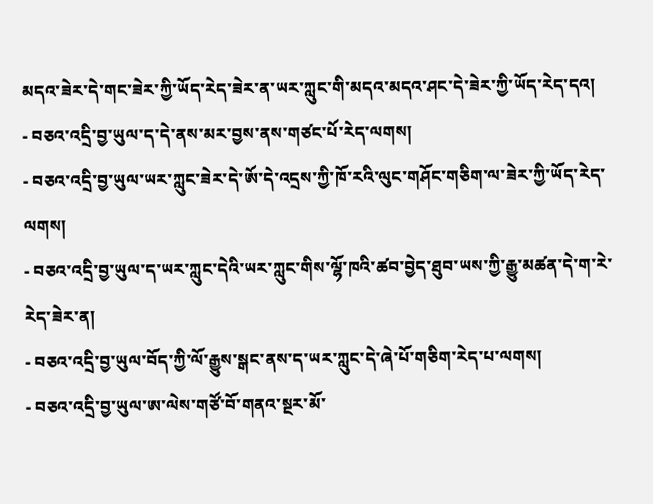མདའ་ཟེར་དེ་གང་ཟེར་ཀྱི་ཡོད་རེད་ཟེར་ན་ཡར་ཀླུང་གི་མདའ་མདའ་ཤང་དེ་ཟེར་ཀྱི་ཡོད་རེད་དའ།
- བཅའ་འདྲི་བྱ་ཡུལ་ད་དེ་ནས་མར་བྱས་ནས་གཙང་པོ་རེད་ལགས།
- བཅའ་འདྲི་བྱ་ཡུལ་ཡར་ཀླུང་ཟེར་དེ་ཨོ་དེ་འདྲས་ཀྱི་ཁོ་རའི་ལུང་གཤོང་གཅིག་ལ་ཟེར་ཀྱི་ཡོད་རེད་ལགས།
- བཅའ་འདྲི་བྱ་ཡུལ་ད་ཡར་ཀླུང་དེའི་ཡར་ཀླུང་གིས་ལྷོ་ཁའི་ཚབ་བྱེད་ཐུབ་ཡས་ཀྱི་རྒྱུ་མཚན་དེ་ག་རེ་རེད་ཟེར་ན།
- བཅའ་འདྲི་བྱ་ཡུལ་བོད་ཀྱི་ལོ་རྒྱུས་སྒང་ནས་ད་ཡར་ཀླུང་དེ་ཞེ་པོ་གཅིག་རེད་པ་ལགས།
- བཅའ་འདྲི་བྱ་ཡུལ་ཨ་ལེས་གཙོ་བོ་གནའ་སྔར་མོ་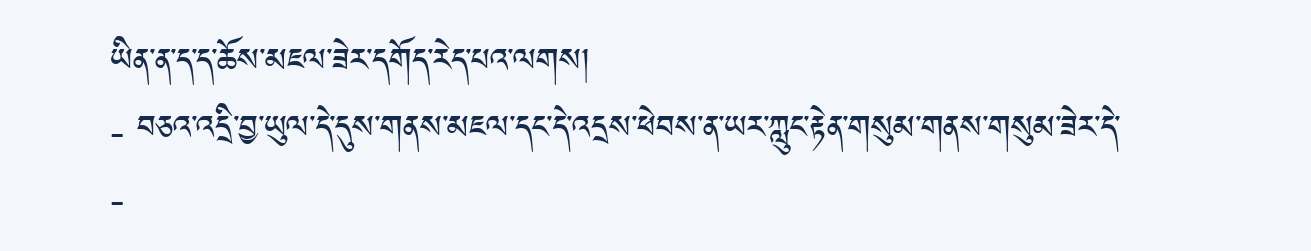ཡིན་ན་ད་ད་ཆོས་མཇལ་ཟེར་དགོད་རེད་པའ་ལགས།
- བཅའ་འདྲི་བྱ་ཡུལ་དེ་དུས་གནས་མཇལ་དང་དེ་འདྲས་ཕེབས་ན་ཡར་ཀླུང་རྟེན་གསུམ་གནས་གསུམ་ཟེར་དེ་
-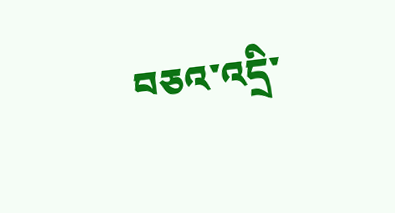བཅའ་འདྲི་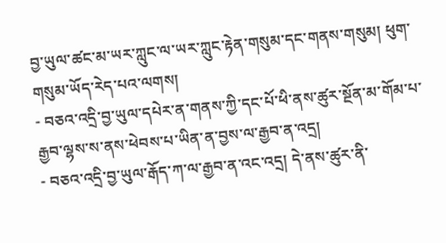བྱ་ཡུལ་ཚང་མ་ཡར་ཀླུང་ལ་ཡར་ཀླུང་རྟེན་གསུམ་དང་གནས་གསུམ། ཕུག་གསུམ་ཡོད་རེད་པའ་ལགས།
- བཅའ་འདྲི་བྱ་ཡུལ་དཔེར་ན་གནས་ཀྱི་དང་པོ་ཕི་ནས་ཚུར་སྔོན་མ་གོམ་པ་རྒྱབ་ལྷས་ས་ནས་ཕེབས་པ་ཡིན་ན་བྱས་ལ་རྒྱབ་ན་འདྲ།
- བཅའ་འདྲི་བྱ་ཡུལ་རྒོད་ཀ་ལ་རྒྱབ་ན་འང་འདྲ། དེ་ནས་ཚུར་ནི་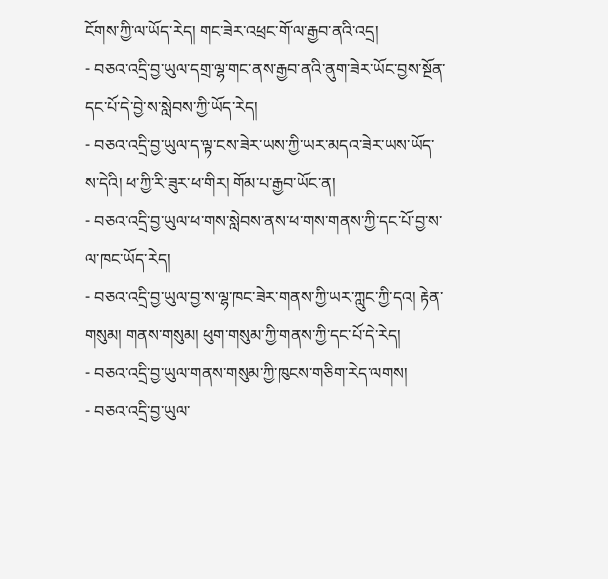ངོགས་ཀྱི་ལ་ཡོད་རེད། གང་ཟེར་འཕྲང་གོ་ལ་རྒྱབ་ནའི་འདྲ།
- བཅའ་འདྲི་བྱ་ཡུལ་དགྲ་ལྷ་གང་ནས་རྒྱབ་ནའི་ནུག་ཟེར་ཡོང་བྱས་སྔོན་དང་པོ་དེ་བྱེ་ས་སླེབས་ཀྱི་ཡོད་རེད།
- བཅའ་འདྲི་བྱ་ཡུལ་ད་ལྟ་ངས་ཟེར་ཡས་ཀྱི་ཡར་མདའ་ཟེར་ཡས་ཡོད་ས་དེའི། ཕ་ཀྱི་རི་ཟུར་ཕ་གིར། གོམ་པ་རྒྱབ་ཡོང་ན།
- བཅའ་འདྲི་བྱ་ཡུལ་ཕ་གས་སླེབས་ནས་ཕ་གས་གནས་ཀྱི་དང་པོ་བྱ་ས་ལ་ཁང་ཡོད་རེད།
- བཅའ་འདྲི་བྱ་ཡུལ་བྱ་ས་ལྷ་ཁང་ཟེར་གནས་ཀྱི་ཡར་ཀླུང་ཀྱི་དའ། རྟེན་གསུམ། གནས་གསུམ། ཕུག་གསུམ་ཀྱི་གནས་ཀྱི་དང་པོ་དེ་རེད།
- བཅའ་འདྲི་བྱ་ཡུལ་གནས་གསུམ་ཀྱི་ཁུངས་གཅིག་རེད་ལགས།
- བཅའ་འདྲི་བྱ་ཡུལ་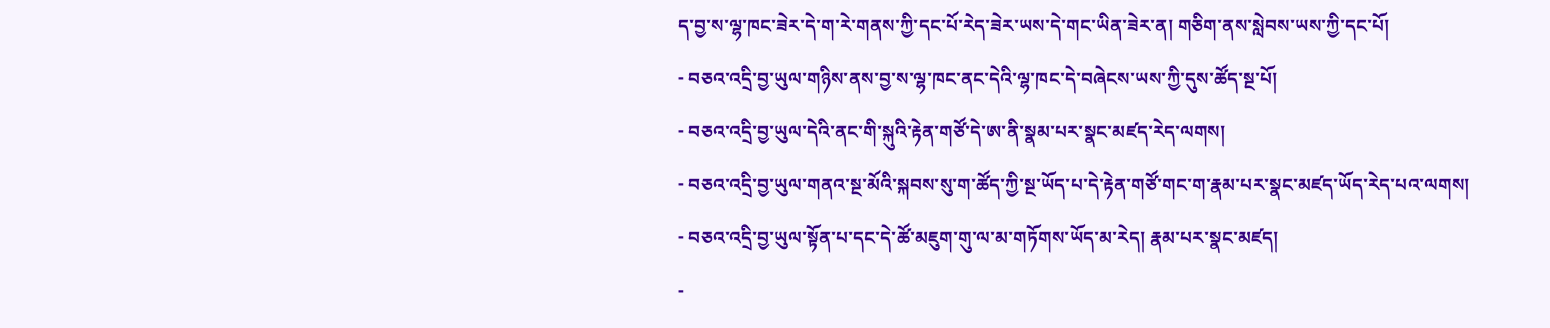ད་བྱ་ས་ལྷ་ཁང་ཟེར་དེ་ག་རེ་གནས་ཀྱི་དང་པོ་རེད་ཟེར་ཡས་དེ་གང་ཡིན་ཟེར་ན། གཅིག་ནས་སླེབས་ཡས་ཀྱི་དང་པོ།
- བཅའ་འདྲི་བྱ་ཡུལ་གཉིས་ནས་བྱ་ས་ལྷ་ཁང་ནང་དེའི་ལྷ་ཁང་དེ་བཞེངས་ཡས་ཀྱི་དུས་ཚོད་སྔ་པོ།
- བཅའ་འདྲི་བྱ་ཡུལ་དེའི་ནང་གི་སྐུའི་རྟེན་གཙོ་དེ་ཨ་ནི་སྣམ་པར་སྣང་མཛད་རེད་ལགས།
- བཅའ་འདྲི་བྱ་ཡུལ་གནའ་སྔ་མོའི་སྐབས་སུ་ག་ཚོད་ཀྱི་སྔ་ཡོད་པ་དེ་རྟེན་གཙོ་གང་ག་རྣམ་པར་སྣང་མཛད་ཡོད་རེད་པའ་ལགས།
- བཅའ་འདྲི་བྱ་ཡུལ་སྟོན་པ་དང་དེ་ཚོ་མཇུག་གུ་ལ་མ་གཏོགས་ཡོད་མ་རེད། རྣམ་པར་སྣང་མཛད།
-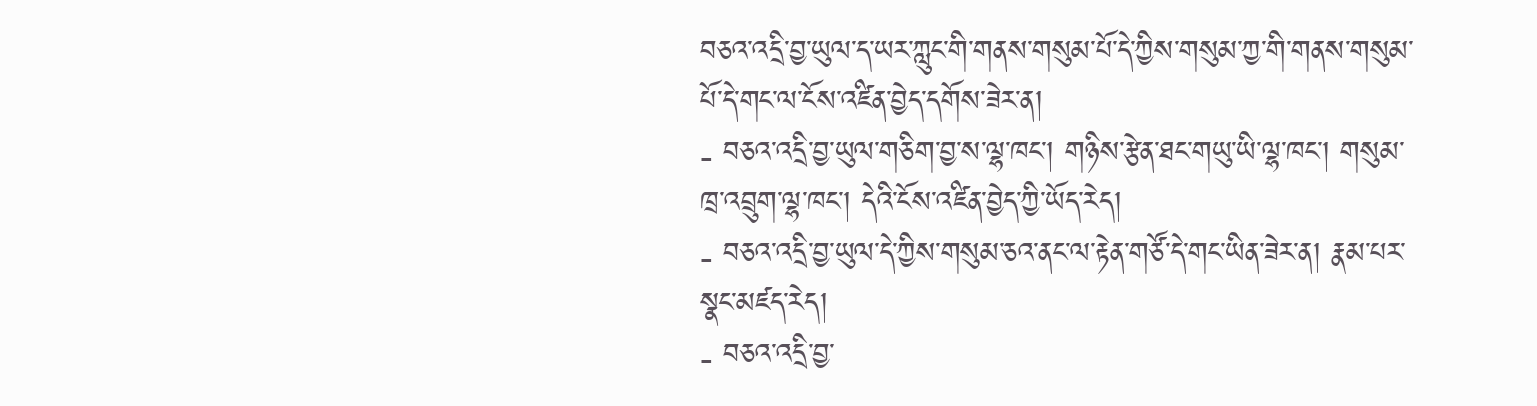བཅའ་འདྲི་བྱ་ཡུལ་ད་ཡར་ཀླུང་གི་གནས་གསུམ་པོ་དེ་ཀྱིས་གསུམ་ཀྱ་གི་གནས་གསུམ་པོ་དེ་གང་ལ་ངོས་འཛིན་བྱེད་དགོས་ཟེར་ན།
- བཅའ་འདྲི་བྱ་ཡུལ་གཅིག་བྱ་ས་ལྷ་ཁང་། གཉིས་རྩེན་ཐང་གཡུ་ཡི་ལྷ་ཁང་། གསུམ་ཁྲ་འབྲུག་ལྷ་ཁང་། དེའི་ངོས་འཛིན་བྱེད་ཀྱི་ཡོད་རེད།
- བཅའ་འདྲི་བྱ་ཡུལ་དེ་ཀྱིས་གསུམ་ཅའ་ནང་ལ་རྟེན་གཙོ་དེ་གང་ཡིན་ཟེར་ན། རྣམ་པར་སྣང་མཛད་རེད།
- བཅའ་འདྲི་བྱ་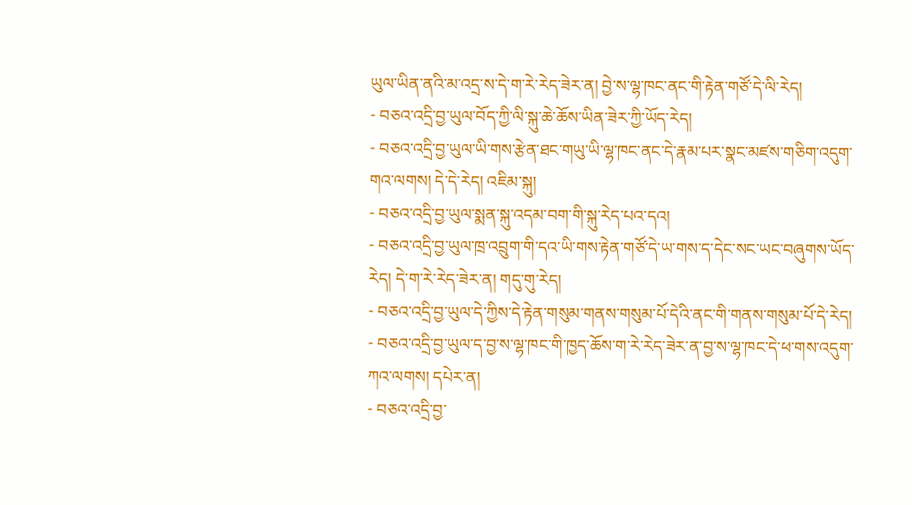ཡུལ་ཡིན་ནའི་མ་འདྲ་ས་དེ་ག་རེ་རེད་ཟེར་ན། བྱེ་ས་ལྷ་ཁང་ནང་གི་རྟེན་གཙོ་དེ་ལི་རེད།
- བཅའ་འདྲི་བྱ་ཡུལ་བོད་ཀྱི་ལི་སྐུ་ཆེ་ཆོས་ཡིན་ཟེར་ཀྱི་ཡོད་རེད།
- བཅའ་འདྲི་བྱ་ཡུལ་ཡི་གས་རྩེན་ཐང་གཡུ་ཡི་ལྷ་ཁང་ནང་དེ་རྣམ་པར་སྣང་མཛས་གཅིག་འདུག་གའ་ལགས། དེ་དེ་རེད། འཇིམ་སྐུ།
- བཅའ་འདྲི་བྱ་ཡུལ་སྨན་སྐུ་འདམ་བག་གི་སྐུ་རེད་པའ་དའ།
- བཅའ་འདྲི་བྱ་ཡུལ་ཁྲ་འབྲུག་གི་དའ་ཡི་གས་རྟེན་གཙོ་དེ་ཡ་གས་ད་དེང་སང་ཡང་བཞུགས་ཡོད་རེད། དེ་ག་རེ་རེད་ཟེར་ན། གདུ་གུ་རེད།
- བཅའ་འདྲི་བྱ་ཡུལ་དེ་ཀྱིས་དེ་རྟེན་གསུམ་གནས་གསུམ་པོ་དེའི་ནང་གི་གནས་གསུམ་པོ་དེ་རེད།
- བཅའ་འདྲི་བྱ་ཡུལ་ད་བྱ་ས་ལྷ་ཁང་གི་ཁྱད་ཆོས་ག་རེ་རེད་ཟེར་ན་བྱ་ས་ལྷ་ཁང་དེ་ཕ་གས་འདུག་ཀའ་ལགས། དཔེར་ན།
- བཅའ་འདྲི་བྱ་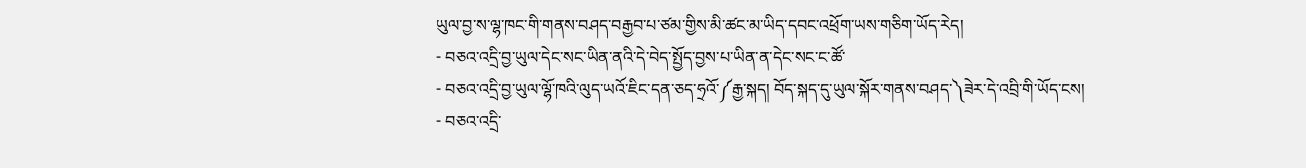ཡུལ་བྱ་ས་ལྷ་ཁང་གི་གནས་བཤད་བརྒྱབ་པ་ཙམ་གྱིས་མི་ཚང་མ་ཡིད་དབང་འཕྲོག་ཡས་གཅིག་ཡོད་རེད།
- བཅའ་འདྲི་བྱ་ཡུལ་དེང་སང་ཡིན་ནའི་དེ་བེད་སྤྱོད་བྱས་པ་ཡིན་ན་དེང་སང་ང་ཚོ་
- བཅའ་འདྲི་བྱ་ཡུལ་ལྷོ་ཁའི་ལུད་ཡའོ་ཇིང་དན་ཅད་ཧྲའོ་༼རྒྱ་སྐད། བོད་སྐད་དུ་ཡུལ་སྐོར་གནས་བཤད་༽ཟེར་དེ་འབྲི་གི་ཡོད་ངས།
- བཅའ་འདྲི་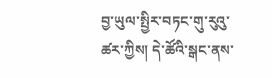བྱ་ཡུལ་སྤྱིར་བཏང་གུ་རུའུ་ཚར་ཀྱིས། དེ་ཚོའི་སྒང་ནས་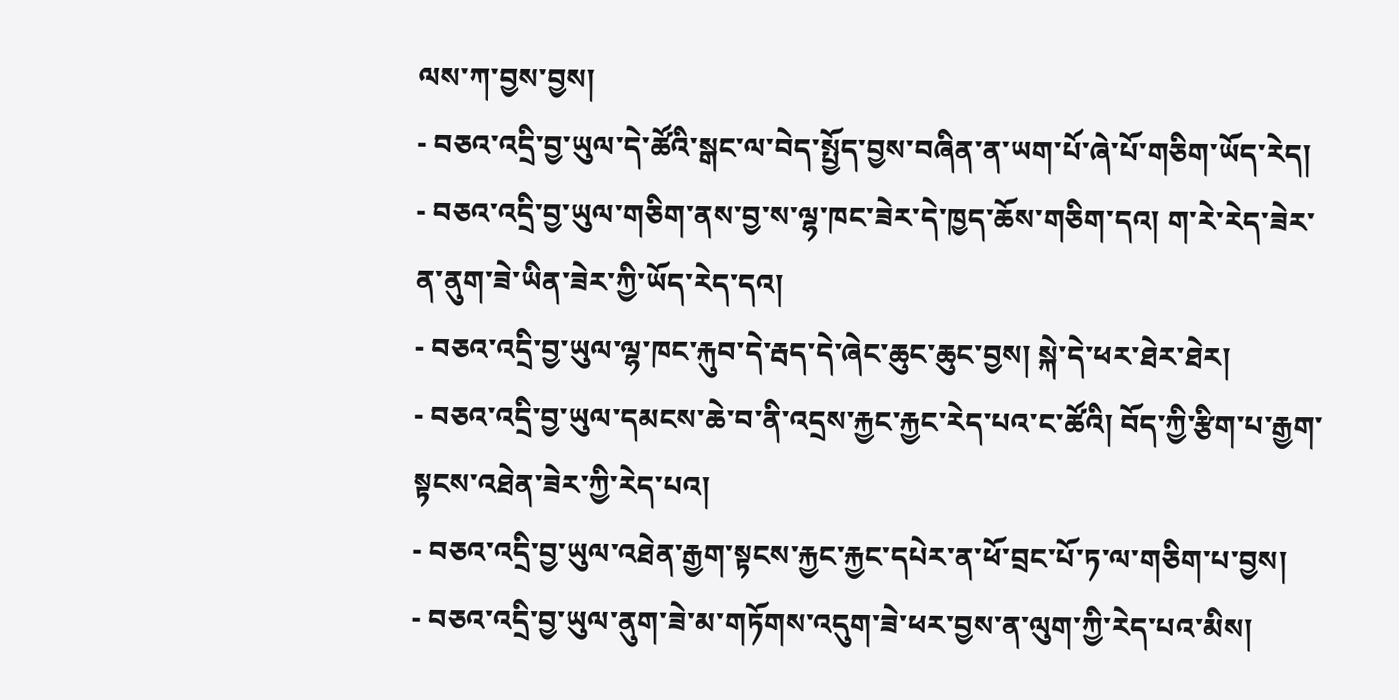ལས་ཀ་བྱས་བྱས།
- བཅའ་འདྲི་བྱ་ཡུལ་དེ་ཚོའི་སྒང་ལ་བེད་སྤྱོད་བྱས་བཞིན་ན་ཡག་པོ་ཞེ་པོ་གཅིག་ཡོད་རེད།
- བཅའ་འདྲི་བྱ་ཡུལ་གཅིག་ནས་བྱ་ས་ལྷ་ཁང་ཟེར་དེ་ཁྱད་ཆོས་གཅིག་དའ། ག་རེ་རེད་ཟེར་ན་ནུག་ཟེ་ཡིན་ཟེར་ཀྱི་ཡོད་རེད་དའ།
- བཅའ་འདྲི་བྱ་ཡུལ་ལྷ་ཁང་རྐུབ་དེ་རྦད་དེ་ཞེང་ཆུང་ཆུང་བྱས། སྐེ་དེ་ཕར་ཐེར་ཐེར།
- བཅའ་འདྲི་བྱ་ཡུལ་དམངས་ཆེ་བ་ནི་འདྲས་རྐྱང་རྐྱང་རེད་པའ་ང་ཚོའི། བོད་ཀྱི་རྩིག་པ་རྒྱག་སྟངས་འཐེན་ཟེར་ཀྱི་རེད་པའ།
- བཅའ་འདྲི་བྱ་ཡུལ་འཐེན་རྒྱག་སྟངས་རྐྱང་རྐྱང་དཔེར་ན་ཕོ་བྲང་པོ་ཏ་ལ་གཅིག་པ་བྱས།
- བཅའ་འདྲི་བྱ་ཡུལ་ནུག་ཟེ་མ་གཏོགས་འདུག་ཟེ་ཕར་བྱས་ན་ལུག་ཀྱི་རེད་པའ་མིས།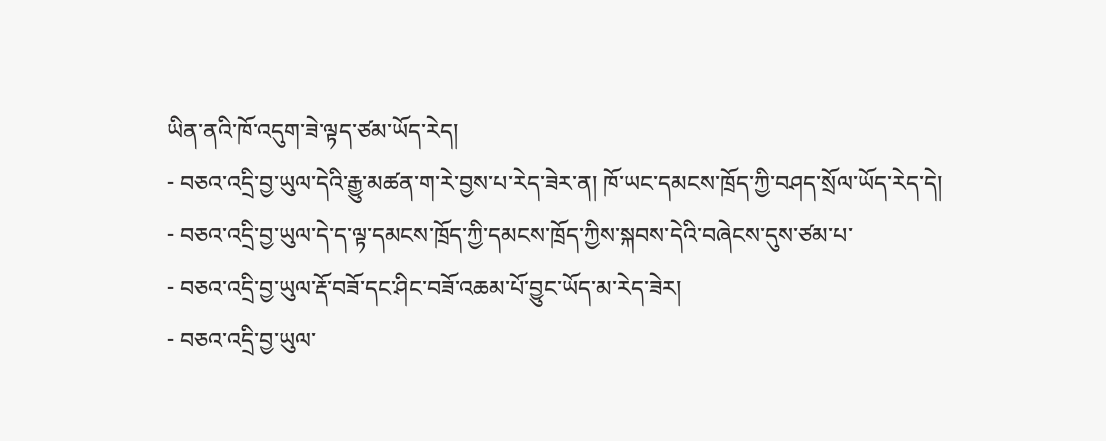ཡིན་ནའི་ཁོ་འདུག་ཟེ་ལྟད་ཙམ་ཡོད་རེད།
- བཅའ་འདྲི་བྱ་ཡུལ་དེའི་རྒྱུ་མཚན་ག་རེ་བྱས་པ་རེད་ཟེར་ན། ཁོ་ཡང་དམངས་ཁྲོད་ཀྱི་བཤད་སྲོལ་ཡོད་རེད་དེ།
- བཅའ་འདྲི་བྱ་ཡུལ་དེ་ད་ལྟ་དམངས་ཁྲོད་ཀྱི་དམངས་ཁྲོད་ཀྱིས་སྐབས་དེའི་བཞེངས་དུས་ཙམ་པ་
- བཅའ་འདྲི་བྱ་ཡུལ་རྡོ་བཟོ་དང་ཤིང་བཟོ་འཆམ་པོ་བྱུང་ཡོད་མ་རེད་ཟེར།
- བཅའ་འདྲི་བྱ་ཡུལ་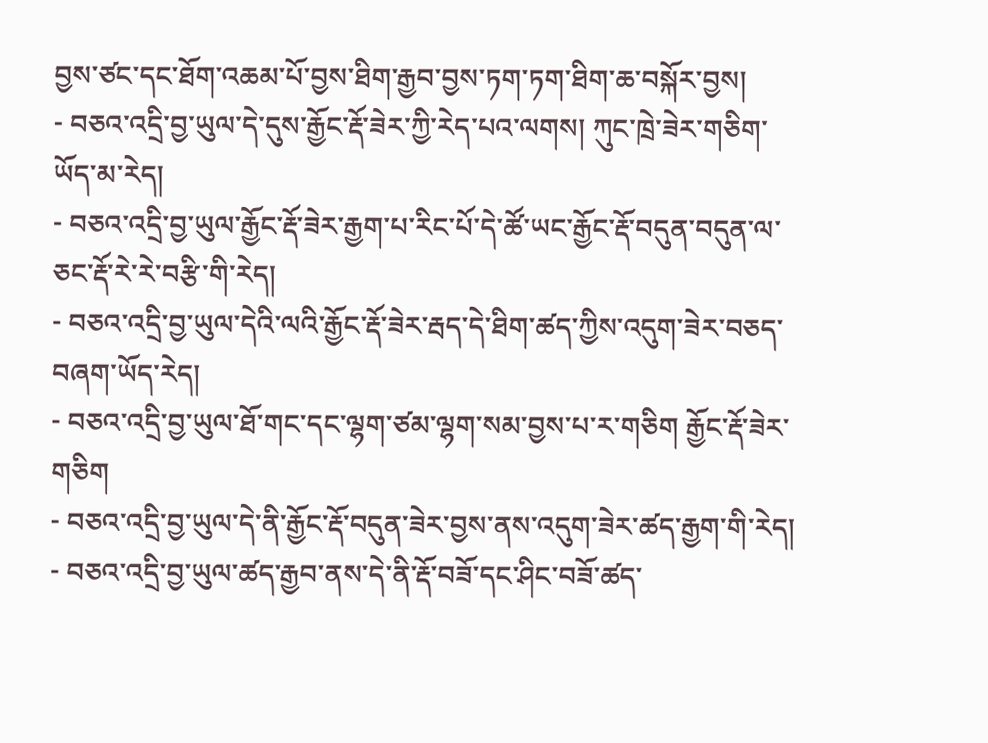བྱས་ཙང་དང་ཐོག་འཆམ་པོ་བྱས་ཐིག་རྒྱབ་བྱས་ཏག་ཏག་ཐིག་ཆ་བསྐོར་བྱས།
- བཅའ་འདྲི་བྱ་ཡུལ་དེ་དུས་རྒྱོང་རྡོ་ཟེར་ཀྱི་རེད་པའ་ལགས། ཀུང་ཁྲེ་ཟེར་གཅིག་ཡོད་མ་རེད།
- བཅའ་འདྲི་བྱ་ཡུལ་རྒྱོང་རྡོ་ཟེར་རྒྱག་པ་རིང་པོ་དེ་ཚོ་ཡང་རྒྱོང་རྡོ་བདུན་བདུན་ལ་ཅང་རྡོ་རེ་རེ་བརྩི་གི་རེད།
- བཅའ་འདྲི་བྱ་ཡུལ་དེའི་ལའི་རྒྱོང་རྡོ་ཟེར་རྦད་དེ་ཐིག་ཚད་ཀྱིས་འདུག་ཟེར་བཅད་བཞག་ཡོད་རེད།
- བཅའ་འདྲི་བྱ་ཡུལ་ཐོ་གང་དང་ལྷག་ཙམ་ལྷག་སམ་བྱས་པ་ར་གཅིག རྒྱོང་རྡོ་ཟེར་གཅིག
- བཅའ་འདྲི་བྱ་ཡུལ་དེ་ནི་རྒྱོང་རྡོ་བདུན་ཟེར་བྱས་ནས་འདུག་ཟེར་ཚད་རྒྱག་གི་རེད།
- བཅའ་འདྲི་བྱ་ཡུལ་ཚད་རྒྱབ་ནས་དེ་ནི་རྡོ་བཟོ་དང་ཤིང་བཟོ་ཚད་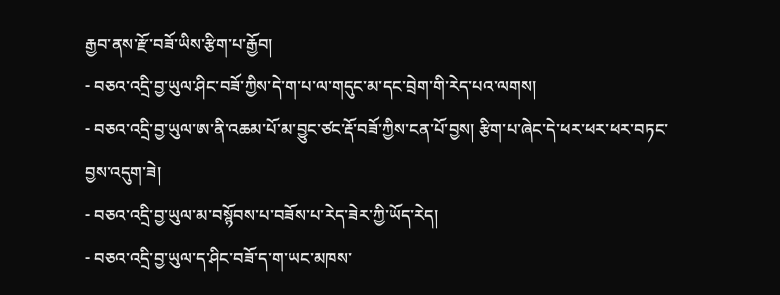རྒྱབ་ནས་རྫོ་བཟོ་ཡིས་རྩིག་པ་རྒྱོབ།
- བཅའ་འདྲི་བྱ་ཡུལ་ཤིང་བཟོ་ཀྱིས་དེ་ག་པ་ལ་གདུང་མ་དང་བྲེག་གི་རེད་པའ་ལགས།
- བཅའ་འདྲི་བྱ་ཡུལ་ཨ་ནི་འཆམ་པོ་མ་བྱུང་ཙང་རྡོ་བཟོ་ཀྱིས་ངན་པོ་བྱས། རྩིག་པ་ཞེང་དེ་ཕར་ཕར་ཕར་བཏང་བྱས་འདུག་ཟེ།
- བཅའ་འདྲི་བྱ་ཡུལ་མ་བསྙོབས་པ་བཟོས་པ་རེད་ཟེར་ཀྱི་ཡོད་རེད།
- བཅའ་འདྲི་བྱ་ཡུལ་ད་ཤིང་བཟོ་ད་ག་ཡང་མཁས་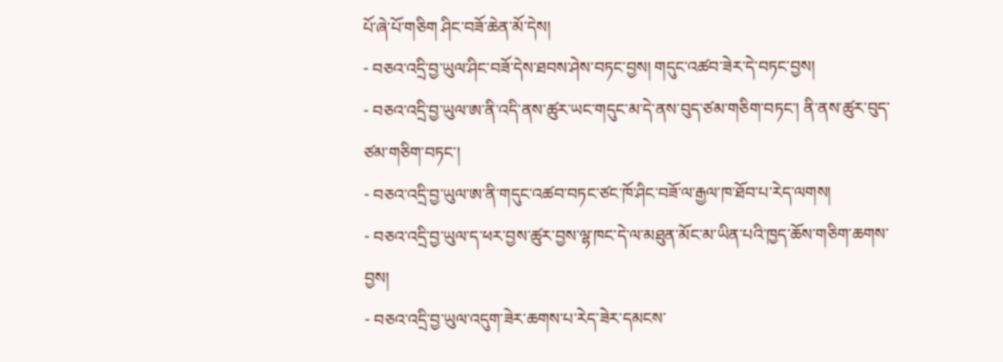པོ་ཞེ་པོ་གཅིག ཤིང་བཟོ་ཆེན་མོ་དེས།
- བཅའ་འདྲི་བྱ་ཡུལ་ཤིང་བཟོ་དེས་ཐབས་ཤེས་བཏང་བྱས། གདུང་འཚབ་ཟེར་དེ་བཏང་བྱས།
- བཅའ་འདྲི་བྱ་ཡུལ་ཨ་ནི་འདི་ནས་ཚུར་ཡང་གདུང་མ་དེ་ནས་བུད་ཙམ་གཅིག་བཏང་། ནི་ནས་ཚུར་བུད་ཙམ་གཅིག་བཏང་།
- བཅའ་འདྲི་བྱ་ཡུལ་ཨ་ནི་གདུང་འཚབ་བཏང་ཙང་ཁོ་ཤིང་བཟོ་ལ་རྒྱལ་ཁ་ཐོབ་པ་རེད་ལགས།
- བཅའ་འདྲི་བྱ་ཡུལ་ད་ཕར་བྱས་ཚུར་བྱས་ལྷ་ཁང་དེ་ལ་མཐུན་མོང་མ་ཡིན་པའི་ཁྱད་ཆོས་གཅིག་ཆགས་བྱས།
- བཅའ་འདྲི་བྱ་ཡུལ་འདུག་ཟེར་ཆགས་པ་རེད་ཟེར་དམངས་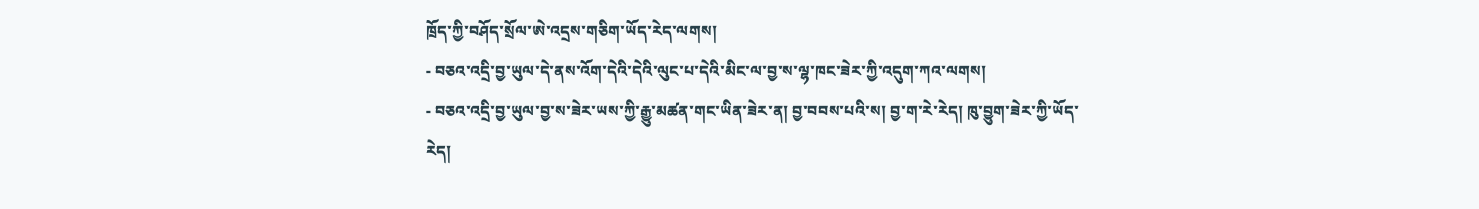ཁྲོད་ཀྱི་བཤོད་སྲོལ་ཨེ་འདྲས་གཅིག་ཡོད་རེད་ལགས།
- བཅའ་འདྲི་བྱ་ཡུལ་དེ་ནས་འོག་དེའི་དེའི་ལུང་པ་དེའི་མིང་ལ་བྱ་ས་ལྷ་ཁང་ཟེར་ཀྱི་འདུག་ཀའ་ལགས།
- བཅའ་འདྲི་བྱ་ཡུལ་བྱ་ས་ཟེར་ཡས་ཀྱི་རྒྱུ་མཚན་གང་ཡིན་ཟེར་ན། བྱ་བབས་པའི་ས། བྱ་ག་རེ་རེད། ཁུ་བྱུག་ཟེར་ཀྱི་ཡོད་རེད།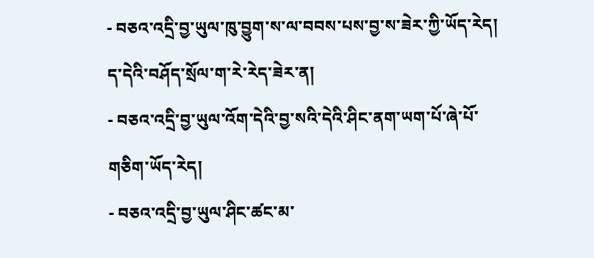- བཅའ་འདྲི་བྱ་ཡུལ་ཁུ་བྱུག་ས་ལ་བབས་པས་བྱ་ས་ཟེར་ཀྱི་ཡོད་རེད། ད་དེའི་བཤོད་སྲོལ་ག་རེ་རེད་ཟེར་ན།
- བཅའ་འདྲི་བྱ་ཡུལ་འོག་དེའི་བྱ་སའི་དེའི་ཤིང་ནག་ཡག་པོ་ཞེ་པོ་གཅིག་ཡོད་རེད།
- བཅའ་འདྲི་བྱ་ཡུལ་ཤིང་ཚང་མ་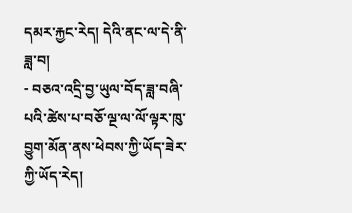དམར་རྐྱང་རེད། དེའི་ནང་ལ་དེ་ནི་ཟླ་བ།
- བཅའ་འདྲི་བྱ་ཡུལ་བོད་ཟླ་བཞི་པའི་ཚེས་པ་བཅོ་ལྔ་ལ་ལོ་ལྟར་ཁུ་བྱུག་མོན་ནས་ཕེབས་ཀྱི་ཡོད་ཟེར་ཀྱི་ཡོད་རེད།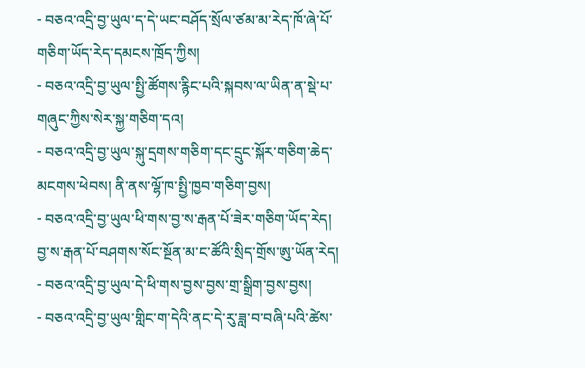- བཅའ་འདྲི་བྱ་ཡུལ་ད་དེ་ཡང་བཤོད་སྲོལ་ཙམ་མ་རེད་ཁོ་ཞེ་པོ་གཅིག་ཡོད་རེད་དམངས་ཁྲོད་ཀྱིས།
- བཅའ་འདྲི་བྱ་ཡུལ་སྤྱི་ཚོགས་རྙིང་པའི་སྐབས་ལ་ཡིན་ན་སྡེ་པ་གཞུང་ཀྱིས་སེར་སྐྱ་གཅིག་དའ།
- བཅའ་འདྲི་བྱ་ཡུལ་སྐུ་དྲགས་གཅིག་དང་དྲུང་སྐོར་གཅིག་ཆེད་མངགས་ཕེབས། ནི་ནས་ལྷོ་ཁ་སྤྱི་ཁྱབ་གཅིག་བྱས།
- བཅའ་འདྲི་བྱ་ཡུལ་ཕི་གས་བྱ་ས་རྒན་པོ་ཟེར་གཅིག་ཡོད་རེད། བྱ་ས་རྒན་པོ་བཤགས་སོང་སྔོན་མ་ང་ཚོའི་སྲིད་གྲོས་ཨུ་ཡོན་རེད།
- བཅའ་འདྲི་བྱ་ཡུལ་དེ་ཕི་གས་བྱས་བྱས་གྲ་སྒྲིག་བྱས་བྱས།
- བཅའ་འདྲི་བྱ་ཡུལ་གླིང་ག་དེའི་ནང་དེ་རུ་ཟླ་བ་བཞི་པའི་ཚེས་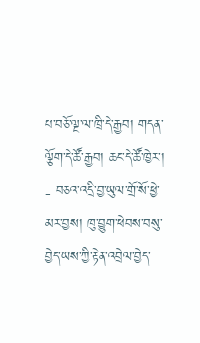པ་བཅོ་ལྔ་ལ་ཁྲི་དེ་རྒྱབ། གདན་ལྕོག་དེ་ཚོ་རྒྱབ། ཆང་དེ་ཚོ་ཁྱེར་།
- བཅའ་འདྲི་བྱ་ཡུལ་གྲོ་སོ་ཕྱེ་མར་བྱས། ཁུ་བྱུག་ཕེབས་བསུ་བྱེད་ཡས་ཀྱི་རྟེན་འབྲེལ་བྱེད་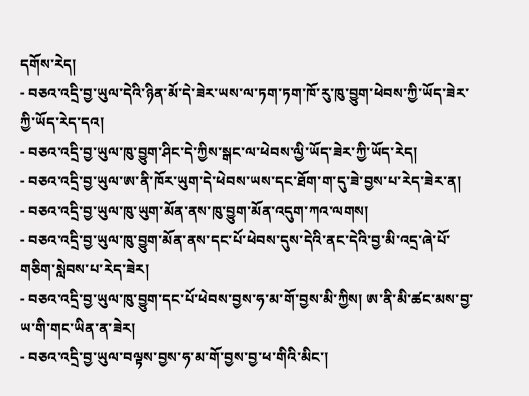དགོས་རེད།
- བཅའ་འདྲི་བྱ་ཡུལ་དེའི་ཉིན་མོ་དེ་ཟེར་ཡས་ལ་ཏག་ཏག་ཁོ་རུ་ཁུ་བྱུག་ཕེབས་ཀྱི་ཡོད་ཟེར་ཀྱི་ཡོད་རེད་དའ།
- བཅའ་འདྲི་བྱ་ཡུལ་ཁུ་བྱུག་ཤིང་དེ་ཀྱིས་སྒང་ལ་ཕེབས་ལྱི་ཡོད་ཟེར་ཀྱི་ཡོད་རེད།
- བཅའ་འདྲི་བྱ་ཡུལ་ཨ་ནི་ཁོར་ཡུག་དེ་ཕེབས་ཡས་དང་ཐོག་ག་དུ་ཟེ་བྱས་པ་རེད་ཟེར་ན།
- བཅའ་འདྲི་བྱ་ཡུལ་ཁུ་ཡུག་མོན་ནས་ཁུ་བྱུག་མོན་འདུག་ཀའ་ལགས།
- བཅའ་འདྲི་བྱ་ཡུལ་ཁུ་བྱུག་མོན་ནས་དང་པོ་ཕེབས་དུས་དེའི་ནང་དེའི་བྱ་མི་འདྲ་ཞེ་པོ་གཅིག་སླེབས་པ་རེད་ཟེར།
- བཅའ་འདྲི་བྱ་ཡུལ་ཁུ་བྱུག་དང་པོ་ཕེབས་བྱས་ཧ་མ་གོ་བྱས་མི་ཀྱིས། ཨ་ནི་མི་ཚང་མས་བྱ་ཡ་གི་གང་ཡིན་ན་ཟེར།
- བཅའ་འདྲི་བྱ་ཡུལ་བལྟས་བྱས་ཧ་མ་གོ་བྱས་བྱ་ཕ་གིའི་མིང་།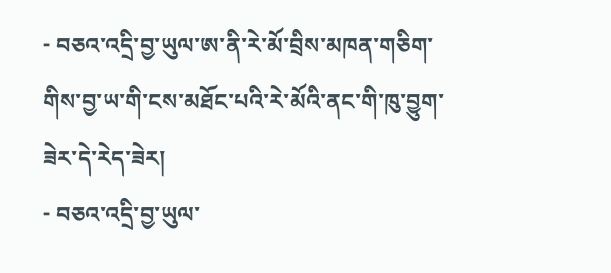- བཅའ་འདྲི་བྱ་ཡུལ་ཨ་ནི་རེ་མོ་བྲིས་མཁན་གཅིག་གིས་བྱ་ཡ་གི་ངས་མཐོང་པའི་རེ་མོའི་ནང་གི་ཁུ་བྱུག་ཟེར་དེ་རེད་ཟེར།
- བཅའ་འདྲི་བྱ་ཡུལ་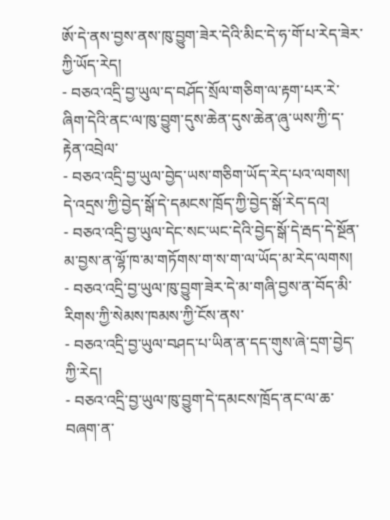ཨོ་དེ་ནས་བྱས་ནས་ཁུ་བྱུག་ཟེར་དེའི་མིང་དེ་ཧ་གོ་པ་རེད་ཟེར་ཀྱི་ཡོད་རེད།
- བཅའ་འདྲི་བྱ་ཡུལ་ད་བཤོད་སྲོལ་གཅིག་ལ་རྟག་པར་རེ་ཞིག་དེའི་ནང་ལ་ཁུ་བྱུག་དུས་ཆེན་དུས་ཆེན་ཞུ་ཡས་ཀྱི་ད་རྟེན་འབྲེལ་
- བཅའ་འདྲི་བྱ་ཡུལ་བྱེད་ཡས་གཅིག་ཡོད་རེད་པའ་ལགས། དེ་འདྲས་ཀྱི་བྱེད་སྒོ་དེ་དམངས་ཁྲོད་ཀྱི་བྱེད་སྒོ་རེད་དའ།
- བཅའ་འདྲི་བྱ་ཡུལ་དེང་སང་ཡང་དེའི་བྱེད་སྒོ་དེ་རྦད་དེ་སྔོན་མ་བྱས་ན་ལྷོ་ཁ་མ་གཏོགས་ག་ས་ག་ལ་ཡོད་མ་རེད་ལགས།
- བཅའ་འདྲི་བྱ་ཡུལ་ཁུ་བྱུག་ཟེར་དེ་མ་གཞི་བྱས་ན་བོད་མི་རིགས་ཀྱི་སེམས་ཁམས་ཀྱི་ངོས་ནས་
- བཅའ་འདྲི་བྱ་ཡུལ་བཤད་པ་ཡིན་ན་དད་གུས་ཞེ་དྲག་བྱེད་ཀྱི་རེད།
- བཅའ་འདྲི་བྱ་ཡུལ་ཁུ་བྱུག་དེ་དམངས་ཁྲོད་ནང་ལ་ཆ་བཞག་ན་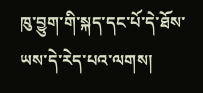ཁུ་བྱུག་གི་སྐད་དང་པོ་དེ་ཐོས་ཡས་དེ་རེད་པའ་ལགས།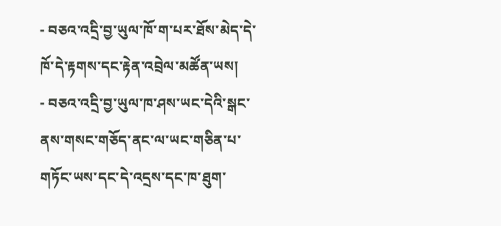- བཅའ་འདྲི་བྱ་ཡུལ་ཁོ་ག་པར་ཐོས་མེད་དེ་ཁོ་དེ་རྟགས་དང་རྟེན་འབྲེལ་མཚོན་ཡས།
- བཅའ་འདྲི་བྱ་ཡུལ་ཁ་ཤས་ཡང་དེའི་སྒང་ནས་གསང་གཅོད་ནང་ལ་ཡང་གཅིན་པ་གཏོང་ཡས་དང་དེ་འདྲས་དང་ཁ་ཐུག་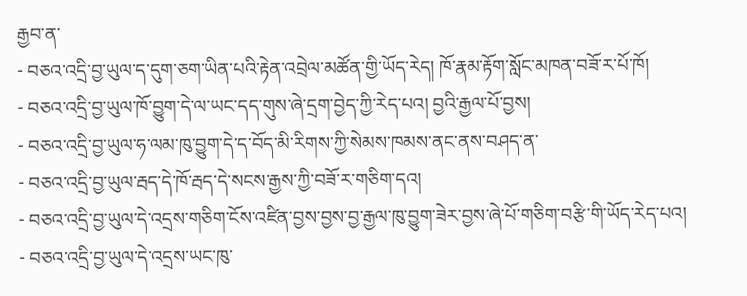རྒྱབ་ན་
- བཅའ་འདྲི་བྱ་ཡུལ་ད་དུག་ཅག་ཡིན་པའི་རྟེན་འབྲེལ་མཚོན་གྱི་ཡོད་རེད། ཁོ་རྣམ་རྟོག་སློང་མཁན་བཟོ་ར་པོ་ཁོ།
- བཅའ་འདྲི་བྱ་ཡུལ་ཁོ་བྱུག་དེ་ལ་ཡང་དད་གུས་ཞེ་དྲག་བྱེད་ཀྱི་རེད་པའ། བྱའི་རྒྱལ་པོ་བྱས།
- བཅའ་འདྲི་བྱ་ཡུལ་ཧ་ལམ་ཁུ་བྱུག་དེ་ད་བོད་མི་རིགས་ཀྱི་སེམས་ཁམས་ནང་ནས་བཤད་ན་
- བཅའ་འདྲི་བྱ་ཡུལ་རྦད་དེ་ཁོ་རྦད་དེ་སངས་རྒྱས་ཀྱི་བཟོ་ར་གཅིག་དའ།
- བཅའ་འདྲི་བྱ་ཡུལ་དེ་འདྲས་གཅིག་ངོས་འཛིན་བྱས་བྱས་བྱ་རྒྱལ་ཁུ་བྱུག་ཟེར་བྱས་ཞེ་པོ་གཅིག་བརྩི་གི་ཡོད་རེད་པའ།
- བཅའ་འདྲི་བྱ་ཡུལ་དེ་འདྲས་ཡང་ཁུ་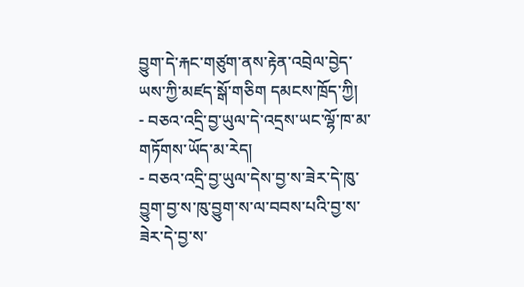བྱུག་དེ་རྐང་གཙུག་ནས་རྟེན་འབྲེལ་བྱེད་ཡས་ཀྱི་མཛད་སྒོ་གཅིག དམངས་ཁྲོད་ཀྱི།
- བཅའ་འདྲི་བྱ་ཡུལ་དེ་འདྲས་ཡང་ལྷོ་ཁ་མ་གཏོགས་ཡོད་མ་རེད།
- བཅའ་འདྲི་བྱ་ཡུལ་དེས་བྱ་ས་ཟེར་དེ་ཁུ་བྱུག་བྱ་ས་ཁུ་བྱུག་ས་ལ་བབས་པའི་བྱ་ས་ཟེར་དེ་བྱ་ས་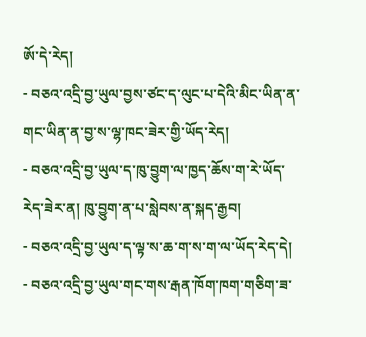ཨོ་དེ་རེད།
- བཅའ་འདྲི་བྱ་ཡུལ་བྱས་ཙང་ད་ལུང་པ་དེའི་མིང་ཡིན་ན་གང་ཡིན་ན་བྱ་ས་ལྷ་ཁང་ཟེར་གྱི་ཡོད་རེད།
- བཅའ་འདྲི་བྱ་ཡུལ་ད་ཁུ་བྱུག་ལ་ཁྱད་ཆོས་ག་རེ་ཡོད་རེད་ཟེར་ན། ཁུ་བྱུག་ན་པ་སླེབས་ན་སྐད་རྒྱབ།
- བཅའ་འདྲི་བྱ་ཡུལ་ད་ལྟ་ས་ཆ་ག་ས་ག་ལ་ཡོད་རེད་དེ།
- བཅའ་འདྲི་བྱ་ཡུལ་གང་གས་རྒན་ཁོག་ཁག་གཅིག་ཟ་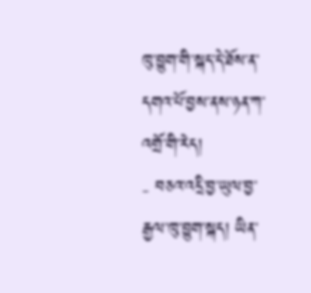ཁུ་བྱུག་གི་སྐད་དེ་ཐོས་ན་དགའ་པོ་བྱས་ནས་ཉན་ཀ་འགྲོ་གི་རེད།
- བཅའ་འདྲི་བྱ་ཡུལ་བྱ་རྒྱལ་ཁུ་བྱུག་སྐད། ཡིན་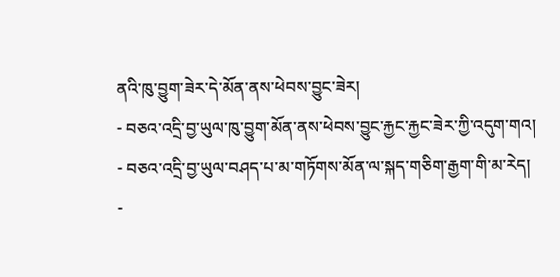ནའི་ཁུ་བྱུག་ཟེར་དེ་མོན་ནས་ཕེབས་བྱུང་ཟེར།
- བཅའ་འདྲི་བྱ་ཡུལ་ཁུ་བྱུག་མོན་ནས་ཕེབས་བྱུང་རྐྱང་རྐྱང་ཟེར་ཀྱི་འདུག་གའ།
- བཅའ་འདྲི་བྱ་ཡུལ་བཤད་པ་མ་གཏོགས་མོན་ལ་སྐད་གཅིག་རྒྱག་གི་མ་རེད།
-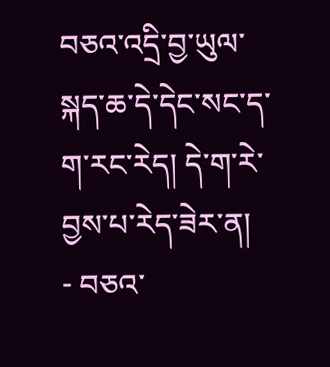བཅའ་འདྲི་བྱ་ཡུལ་སྐད་ཆ་དེ་དེང་སང་ད་ག་རང་རེད། དེ་ག་རེ་བྱས་པ་རེད་ཟེར་ན།
- བཅའ་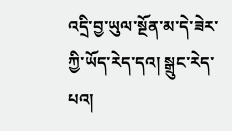འདྲི་བྱ་ཡུལ་སྔོན་མ་དེ་ཟེར་ཀྱི་ཡོད་རེད་དའ། སྒྲུང་རེད་པའ།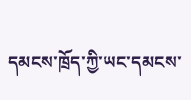དམངས་ཁྲོད་ཀྱི་ཡང་དམངས་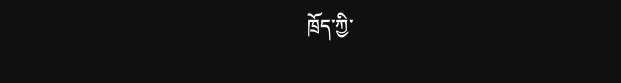ཁྲོད་ཀྱི་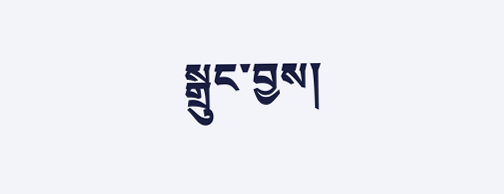སྒྲུང་བྱས།